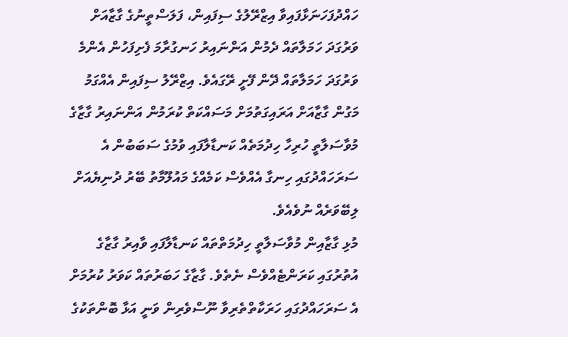ހައްދުފަހަނަޅާފައިވާ އިޒްރޭލުގެ ސިފައިން، ފަލަސްތީނުގެ ގާޒާއަށް ވަރުގަދަ ހަމަލާތައް ދެމުން އަންނައިރު ހަނގުރާމަ ފެށިފަހުން އެންމެ ވަރުގަދަ ހަމަލާތައް ދޭން ފޭށީ ރޭގައެވެ. އިޒްރޭލު ސިފައިން އެއްގަމު މަގުން ގާޒާއަށް އަރައިގަތުމަށް މަސައްކަތް ކުރަމުން އަންނައިރު ގާޒާގެ މުވާސަލާތީ ހުރިހާ ހިދުމަތެއް ކަނޑާލާފައި ވުމުގެ ސަބަބުން އެ ސަރަހައްދުގައި ހިނގާ އެއްވެސް ކަމެއްގެ މައުލޫމާތު ބޭރު ދުނިޔެއަށް ލިބޭވަރެއް ނުވެއެވެ.
މުޅި ގާޒާއިން މުވާސަލާތީ ހިދުމަތްތައް ކަނޑާލާފައި ވާއިރު ގާޒާގެ އުތުރުގައި ކަރަންޓެއްވެސް ނެތެވެ. ގާޒާގެ ހަބަރުތައް ކަވަރު ކުރުމަށް އެ ސަރަހައްދުގައި ހަރަކާތްތެރިވާ ނޫސްވެރިން ވަނީ އަޅާ ބޮންތަކުގެ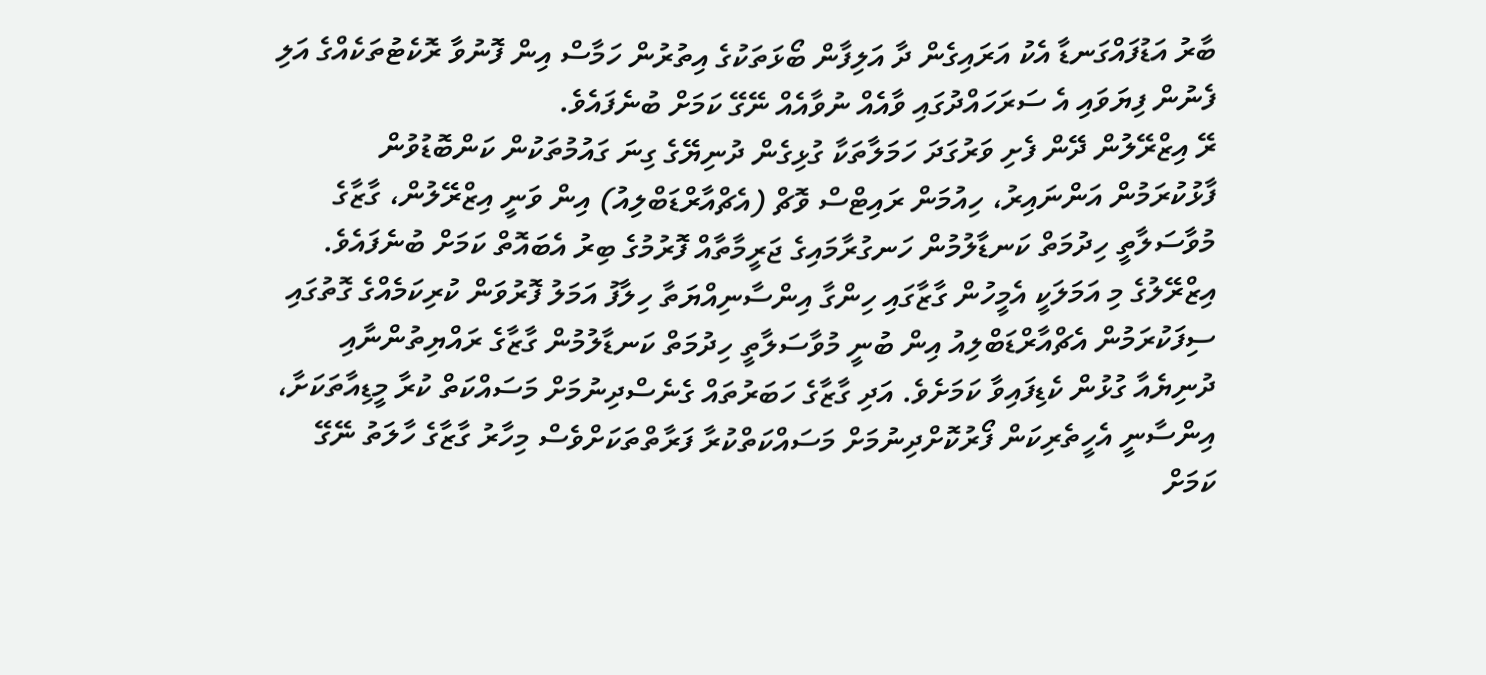ބާރު އަޑުފައްގަނޑާ އެކު އަރައިގެން ދާ އަލިފާން ބޯޅަތަކުގެ އިތުރުން ހަމާސް އިން ފޮނުވާ ރޮކެޓުތަކެއްގެ އަލި ފެނުން ފިޔަވައި އެ ސަރަހައްދުގައި ވާއެއް ނުވާއެއް ނޭގޭ ކަމަށް ބުނެފައެވެ.
ރޭ އިޒްރޭލުން ދޭން ފެށި ވަރުގަދަ ހަމަލާތަކާ ގުޅިގެން ދުނިޔޭގެ ގިނަ ގައުމުތަކުން ކަންބޮޑުވުން ފާޅުކުރަމުން އަންނައިރު، ހިއުމަން ރައިޓްސް ވޮޗް (އެޗްއާރްޑަބްލިއު) އިން ވަނީ އިޒްރޭލުން، ގާޒާގެ މުވާސަލާތީ ހިދުމަތް ކަނޑާލުމުން ހަނގުރާމައިގެ ޖަރީމާތާއް ފޮރުމުގެ ބިރު އެބައޮތް ކަމަށް ބުނެފައެވެ.
އިޒްރޭލުގެ މި އަމަލަކީ އެމީހުން ގާޒާގައި ހިންގާ އިންސާނިއްޔަތާ ހިލާފު އަމަލު ފޮރުވަން ކުރިކަމެއްގެ ގޮތުގައި ސިފަކުރަމުން އެޗްއާރްޑަބްލިއު އިން ބުނީ މުވާސަލާތީ ހިދުމަތް ކަނޑާލުމުން ގާޒާގެ ރައްޔިތުންނާއި ދުނިޔެއާ ގުޅުން ކެޑިފައިވާ ކަމަށެވެ. އަދި ގާޒާގެ ހަބަރުތައް ގެނެސްދިނުމަށް މަސައްކަތް ކުރާ މީޑިއާތަކަށާ، އިންސާނީ އެހީތެރިކަން ފޯރުކޮށްދިނުމަށް މަސައްކަތްކުރާ ފަރާތްތަކަށްވެސް މިހާރު ގާޒާގެ ހާލަތު ނޭގޭ ކަމަށް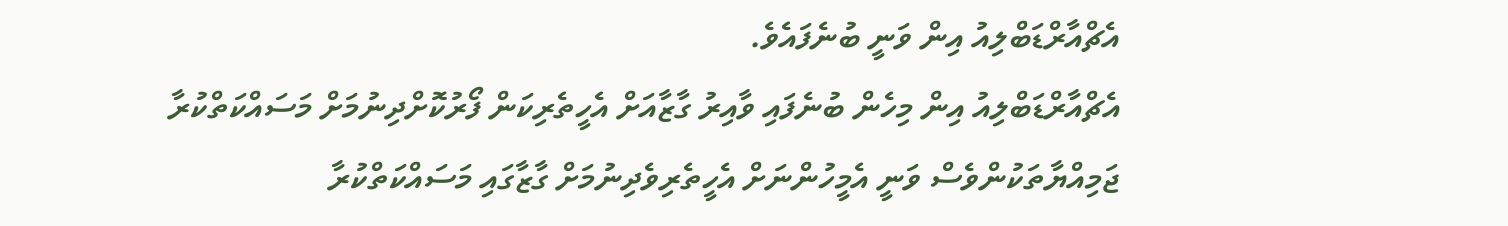އެޗްއާރްޑަބްލިއު އިން ވަނީ ބުނެފައެވެ.
އެޗްއާރްޑަބްލިއު އިން މިހެން ބުނެފައި ވާއިރު ގާޒާއަށް އެހީތެރިކަން ފޯރުކޮށްދިނުމަށް މަސައްކަތްކުރާ ޖަމިއްޔާތަކުންވެސް ވަނީ އެމީހުންނަށް އެހީތެރިވެދިނުމަށް ގާޒާގައި މަސައްކަތްކުރާ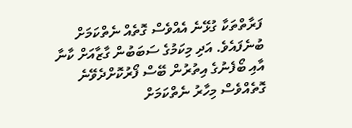ފަރާތްތަކާ ގުޅޭނެ އެއްވެސް ގޮތެއް ނެތްކަމަށް ބުނެފައެވެ. އަދި މިކަމުގެ ސަބަބުން ގާޒާއަށް ކާނާ އާއި ބޯފެނުގެ އިތުރުން ބޭސް ފޯރުކޮށްދެވޭނެ ގޮތެއްވެސް މިހާރު ނެތްކަމަށް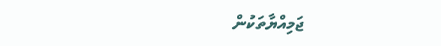ޖަމިއްޔާތަކުން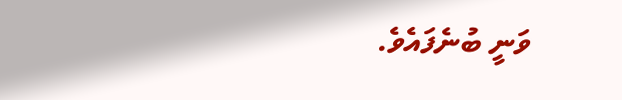ވަނީ ބުނެފައެވެ.